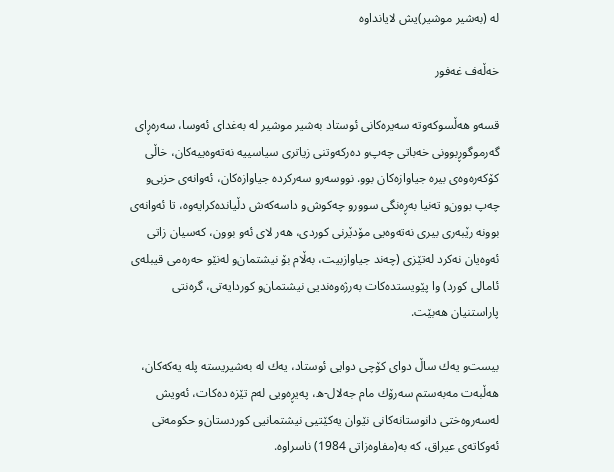له‌ (به‌شیر موشیر)یش لایانداوه‌ ‌

خه‌ڵه‌ف غه‌فور

قسه‌‌و هه‌ڵسوكه‌وته‌ سه‌یره‌كانی ئوستاد به‌شیر موشیر له‌ به‌غدای ئه‌وسا، سه‌ره‌ڕای گه‌رموگوڕبوونی خه‌باتی چه‌پ‌و ده‌ركه‌وتنی زیاتری سیاسییه‌ نه‌ته‌وه‌ییه‌كان، خاڵی كۆكه‌ره‌وه‌ی بیره‌ جیاوازه‌كان بوو. نووسه‌ر‌و سه‌ركرده‌ جیاوازه‌كان، ئه‌وانه‌ی حزبی‌و چه‌پ بوون‌و ته‌نیا به‌ڕه‌نگی سوور‌و چه‌كوش‌و داسه‌كه‌ش دڵیانده‌كرایه‌وه‌، تا ئه‌وانه‌ی بوونه‌ رێبه‌ری بیری نه‌ته‌وه‌یی مۆدێرنی كوردی، هه‌ر لای ئه‌و بوون، كه‌سیان زاتی ئه‌وه‌یان نه‌كرد له‌تێزی (چه‌ند جیاوازبیت، به‌ڵام بۆ نیشتمان‌و له‌نێو حه‌ره‌می قیبله‌ی ئامالی كورد) وا پێویستده‌كات به‌رژه‌وه‌ندیی نیشتمان‌و كوردایه‌تی، گره‌نتی پاراستنیان هه‌بێت.

بیست‌و یه‌ك ساڵ دوای كۆچی دوایی ئوستاد، یه‌ك له‌ به‌شیریسته‌ پله‌ یه‌كه‌كان، هه‌ڵبه‌ت مه‌به‌ستم سه‌رۆك مام جه‌لال-ه‌، په‌یڕه‌ویی له‌م تێزه‌ ده‌كات، ئه‌ویش له‌سه‌روه‌ختی دانوستانه‌كانی نێوان یه‌كێتیی نیشتمانیی كوردستان‌و حكومه‌تی ئه‌وكاته‌ی عیراق، كه‌ به‌(مفاوه‌زاتی 1984) ناسراوه‌.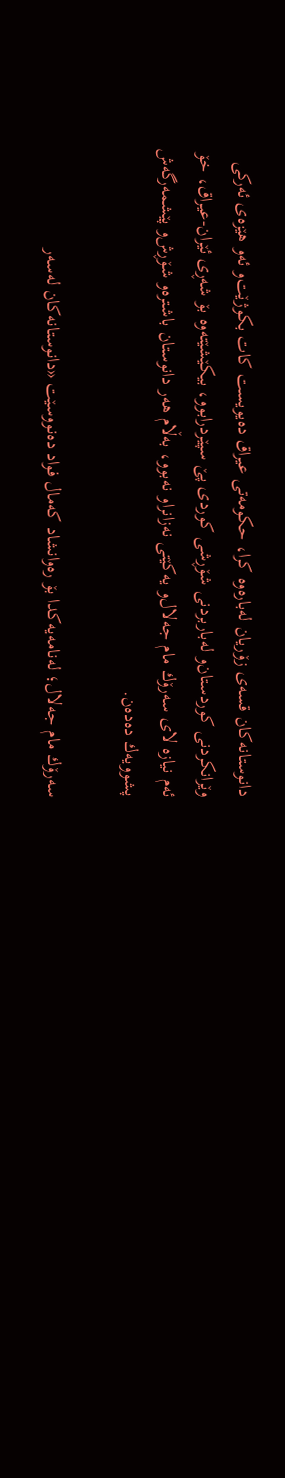دانوستانه‌كان قسه‌ی زۆریان له‌باره‌وه‌ كرا، حكومه‌تی عیراق ده‌یویست كات بكوژێت‌و ئه‌و هێزه‌ی ئه‌ركی وێرانكردنی كوردستان‌و له‌باربردنی شۆڕشی كوردی پێ سپێردرابوو، بیكێشێته‌وه‌ بۆ شه‌ڕی ئێران-عیراق، خۆ ئه‌م نیازه‌ لای سه‌رۆك مام جه‌لال‌و یه‌كێتی نه‌زانراو نه‌بوو، به‌ڵام هه‌ر دانوستان باشتره‌‌و شۆڕش‌و پێشمه‌رگه‌ش پشوویه‌ك ده‌ده‌ن.

سه‌رۆك مام جه‌لال؛ له‌نامه‌یه‌كدا بۆ ره‌وانشاد كه‌مال فواد ده‌نووسێت «دانوستانه‌كان له‌سه‌ر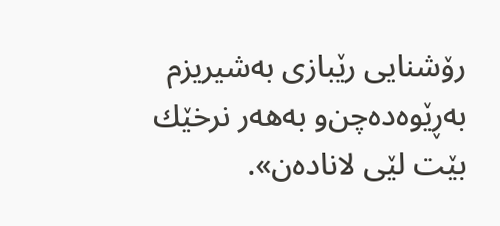رۆشنایی رێبازی به‌شیریزم به‌ڕێوه‌ده‌چن‌و به‌هه‌ر نرخێك بێت لێی لاناده‌ن».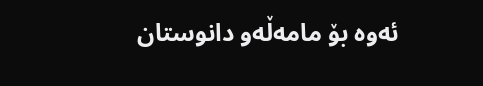ئه‌وه‌ بۆ مامه‌ڵه‌‌و دانوستان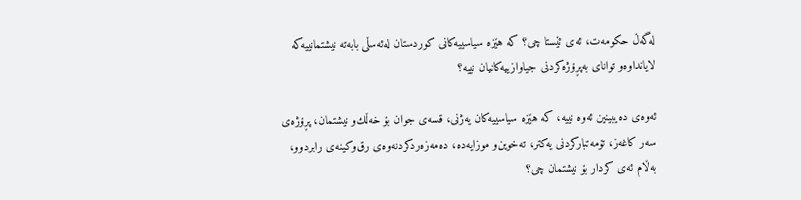له‌گه‌ڵ حكومه‌ت، ئه‌ی ئێستا چی؟ كه‌ هێزه‌ سیاسییه‌كانی كوردستان له‌ئه‌سڵی بابه‌ته‌ نیشتمانییه‌كه‌ لایانداوه‌‌و توانای به‌پڕۆژه‌كردنی جیاوازییه‌كانیان نییه‌؟

ئه‌وه‌ی ده‌یبینین ئه‌وه‌ نییه‌، كه‌ هێزه‌ سیاسییه‌كان یه‌ژنی، قسه‌ی جوان بۆ خه‌ڵك‌و نیشتمان، پڕۆژه‌ی سه‌ر كاغه‌ز، تۆمه‌تباركردنی یه‌كتر، ته‌خوین‌و موزایه‌ده‌، ده‌مه‌زه‌ردكردنه‌وه‌ی رق‌وكینه‌ی رابردوو، به‌ڵام ئه‌ی كردار بۆ نیشتمان چی؟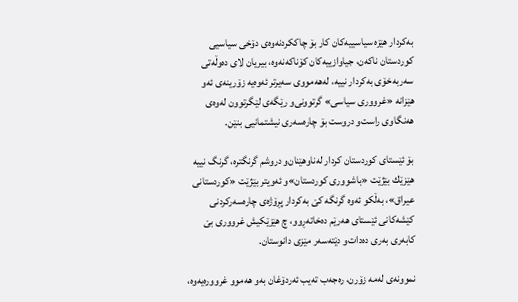به‌كردار هێزه‌ سیاسییه‌كان كار بۆ چاككردنه‌وه‌ی دۆخی سیاسیی كوردستان ناكه‌ن، جیاوازییه‌كان كۆناكه‌نه‌وه‌، بیریان لای ده‌وڵه‌تی سه‌ربه‌خۆی به‌كردار نییه‌، له‌هه‌مووی سه‌یرتر ئه‌وه‌یه‌ زۆرینه‌ی ئه‌و هێزانه‌ «غرووری سیاسی» گرتوونی‌و رێگه‌ی لێگرتوون له‌وه‌ی هه‌نگاوی راست‌و دروست بۆ چاره‌سه‌ری نیشتمانیی بنێن.

بۆ ئێستای كوردستان كردار له‌ناوهێنان‌و دروشم گرنگتره‌، گرنگ نییه‌ هێزێك بێژێت «باشووری كوردستان»و ئه‌ویتر بێژێت «كوردستانی عیراق»، به‌ڵكو ئه‌وه‌ گرنگه‌ كێ به‌كردار پڕۆژه‌ی چاره‌سه‌ركردنی كێشه‌كانی ئێستای هه‌رێم ده‌خاته‌ڕوو، چ هێزێكیش غرووری بێ كابه‌ری به‌ری ده‌دات‌و دێته‌سه‌ر مێزی دانوستان.

نموونه‌ی له‌مه‌ زۆرن، ره‌جه‌ب ته‌یب ئه‌ردۆغان به‌و هه‌موو غرووره‌یه‌وه‌،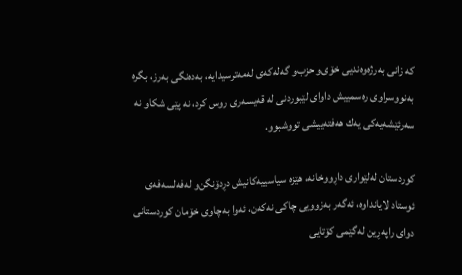كه‌ زانی به‌رژه‌وه‌ندیی خۆی‌و حزب‌و گه‌له‌كه‌ی له‌مه‌ترسیدایه‌، به‌ده‌نگی به‌رز، بگره‌ به‌نووسراوی ره‌سمییش داوای لێبوردنی له‌ قه‌یسه‌ری روس كرد، نه‌ پێی شكا‌و نه‌ سه‌رئێشه‌یه‌كی یه‌ك هه‌فته‌ییشی تووشبوو.

كوردستان له‌لێواری داڕووخانه‌، هێزه‌ سیاسییه‌كانیش دڕدۆنگن‌و له‌فه‌لسه‌فه‌ی ئوستاد لایانداوه‌، ئه‌گه‌ر به‌زوویی چاكی نه‌كه‌ن، ئه‌وا به‌چاوی خۆمان كوردستانی دوای راپه‌ڕین له‌گێمی كۆتایی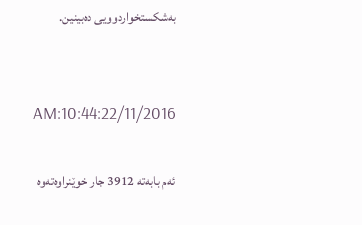به‌شكستخواردوویی ده‌بینین.


AM:10:44:22/11/2016

ئه‌م بابه‌ته 3912 جار خوێنراوه‌ته‌وه‌‌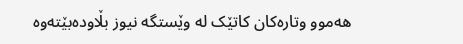هەموو وتارەکان کاتێک لە وێستگە نیوز بڵاودەبێتەوە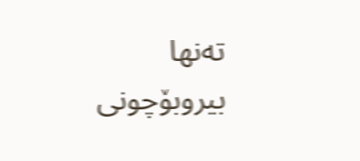تەنها بیروبۆچونی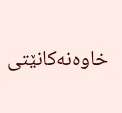خاوەنەکانێتی